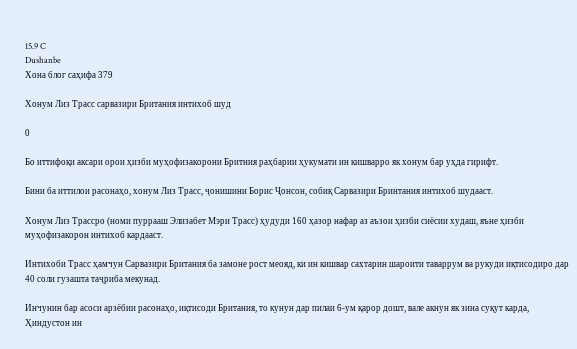15.9 C
Dushanbe
Хона блог саҳифа 379

Хонум Лиз Трасс сарвазири Британия интихоб шуд

0

Бо иттифоқи аксари орои ҳизби муҳофизакорони Бритния раҳбарии ҳукумати ин кишварро як хонум бар уҳда гирифт.

Бини ба иттилои расонаҳо, хонум Лиз Трасс, ҷонишини Борис Ҷонсон, собиқ Сарвазири Бринтания интихоб шудааст.

Хонум Лиз Трассро (номи пуррааш Элизабет Мэри Трасс) ҳудуди 160 ҳазор нафар аз аъзои ҳизби сиёсии худаш, яъне ҳизби муҳофизакорон интихоб кардааст.

Интихоби Трасс ҳамчун Сарвазири Британия ба замоне рост меояд, ки ин кишвар сахтарин шароити таваррум ва рукуди иқтисодиро дар 40 соли гузашта таҷриба мекунад.

Инчунин бар асоси арзёбии расонаҳо, иқтисоди Британия, то кунун дар пилаи 6-ум қарор дошт, вале акнун як зина суқут карда, Ҳиндустон ин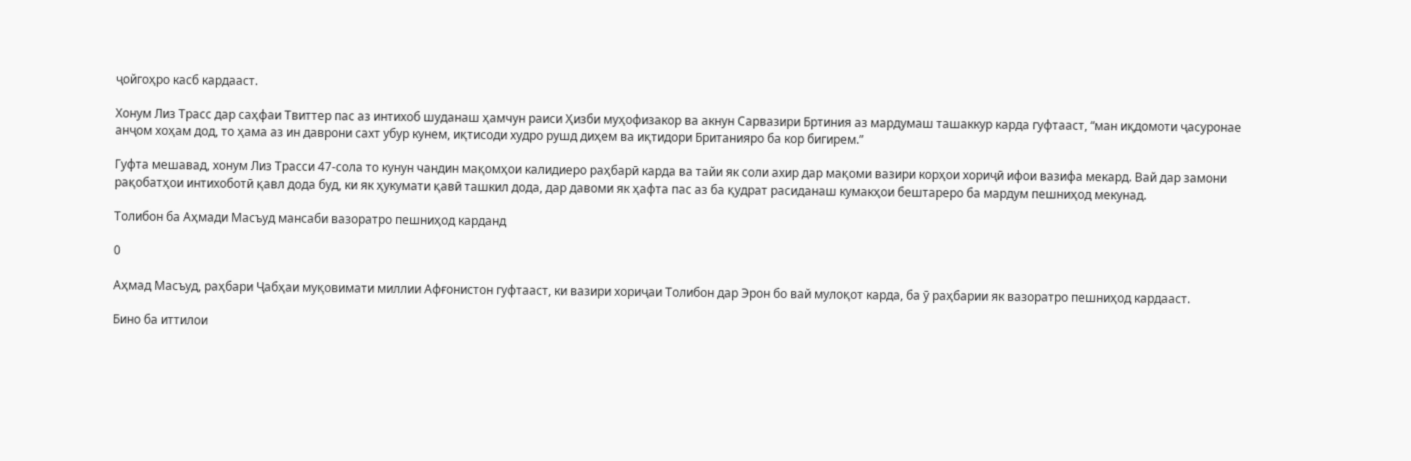ҷойгоҳро касб кардааст.

Хонум Лиз Трасс дар саҳфаи Твиттер пас аз интихоб шуданаш ҳамчун раиси Ҳизби муҳофизакор ва акнун Сарвазири Бртиния аз мардумаш ташаккур карда гуфтааст, “ман иқдомоти ҷасуронае анҷом хоҳам дод, то ҳама аз ин даврони сахт убур кунем, иқтисоди худро рушд диҳем ва иқтидори Британияро ба кор бигирем.”

Гуфта мешавад, хонум Лиз Трасси 47-сола то кунун чандин мақомҳои калидиеро раҳбарӣ карда ва тайи як соли ахир дар мақоми вазири корҳои хориҷӣ ифои вазифа мекард. Вай дар замони рақобатҳои интихоботӣ қавл дода буд, ки як ҳукумати қавӣ ташкил дода, дар давоми як ҳафта пас аз ба қудрат расиданаш кумакҳои бештареро ба мардум пешниҳод мекунад.

Толибон ба Аҳмади Масъуд мансаби вазоратро пешниҳод карданд

0

Аҳмад Масъуд, раҳбари Ҷабҳаи муқовимати миллии Афғонистон гуфтааст, ки вазири хориҷаи Толибон дар Эрон бо вай мулоқот карда, ба ӯ раҳбарии як вазоратро пешниҳод кардааст.

Бино ба иттилои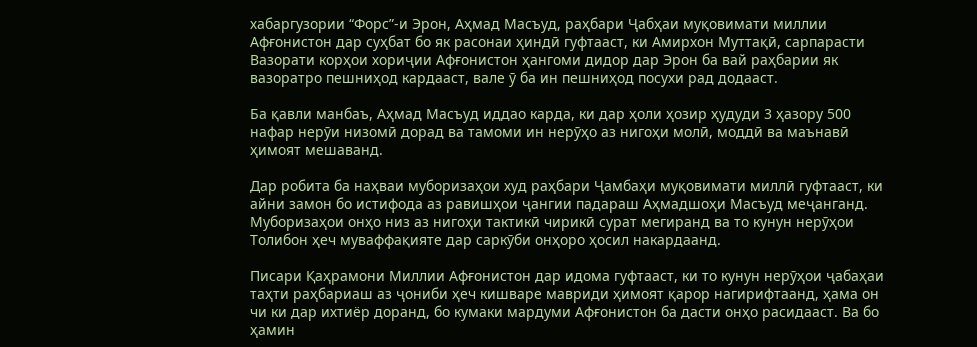хабаргузории “Форс”-и Эрон, Аҳмад Масъуд, раҳбари Ҷабҳаи муқовимати миллии Афғонистон дар суҳбат бо як расонаи ҳиндӣ гуфтааст, ки Амирхон Муттақӣ, сарпарасти Вазорати корҳои хориҷии Афғонистон ҳангоми дидор дар Эрон ба вай раҳбарии як вазоратро пешниҳод кардааст, вале ӯ ба ин пешниҳод посухи рад додааст.

Ба қавли манбаъ, Аҳмад Масъуд иддао карда, ки дар ҳоли ҳозир ҳудуди 3 ҳазору 500 нафар нерӯи низомӣ дорад ва тамоми ин нерӯҳо аз нигоҳи молӣ, моддӣ ва маънавӣ ҳимоят мешаванд.

Дар робита ба наҳваи муборизаҳои худ раҳбари Ҷамбаҳи муқовимати миллӣ гуфтааст, ки айни замон бо истифода аз равишҳои ҷангии падараш Аҳмадшоҳи Масъуд меҷанганд. Муборизаҳои онҳо низ аз нигоҳи тактикӣ чирикӣ сурат мегиранд ва то кунун нерӯҳои Толибон ҳеч муваффақияте дар саркӯби онҳоро ҳосил накардаанд.

Писари Қаҳрамони Миллии Афғонистон дар идома гуфтааст, ки то кунун нерӯҳои ҷабаҳаи таҳти раҳбариаш аз ҷониби ҳеч кишваре мавриди ҳимоят қарор нагирифтаанд, ҳама он чи ки дар ихтиёр доранд, бо кумаки мардуми Афғонистон ба дасти онҳо расидааст. Ва бо ҳамин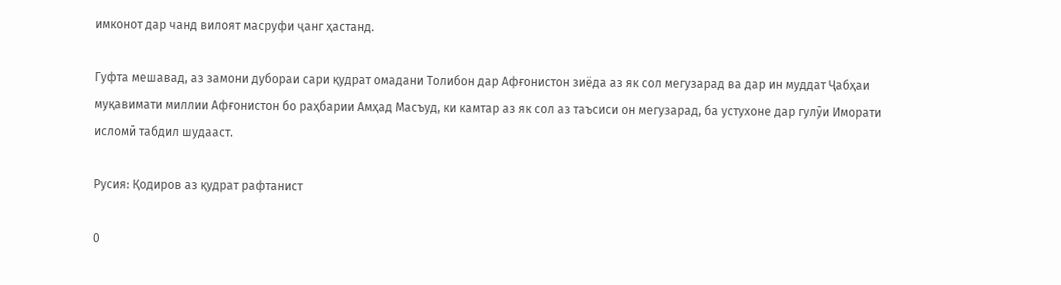имконот дар чанд вилоят масруфи ҷанг ҳастанд.

Гуфта мешавад, аз замони дубораи сари қудрат омадани Толибон дар Афғонистон зиёда аз як сол мегузарад ва дар ин муддат Ҷабҳаи муқавимати миллии Афғонистон бо раҳбарии Амҳад Масъуд, ки камтар аз як сол аз таъсиси он мегузарад, ба устухоне дар гулӯи Иморати исломӣ табдил шудааст.

Русия: Қодиров аз қудрат рафтанист

0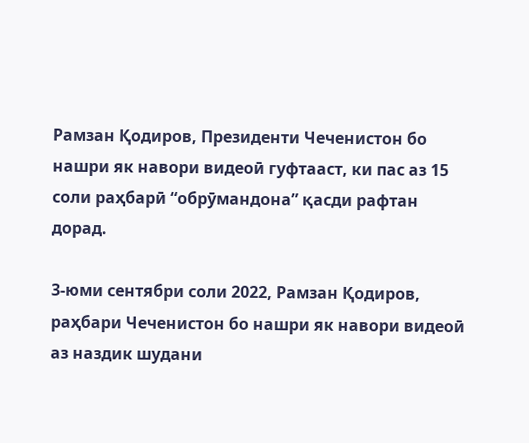Рамзан Қодиров, Президенти Чеченистон бо нашри як навори видеоӣ гуфтааст, ки пас аз 15 соли раҳбарӣ “обрӯмандона” қасди рафтан дорад.

3-юми сентябри соли 2022, Рамзан Қодиров, раҳбари Чеченистон бо нашри як навори видеоӣ аз наздик шудани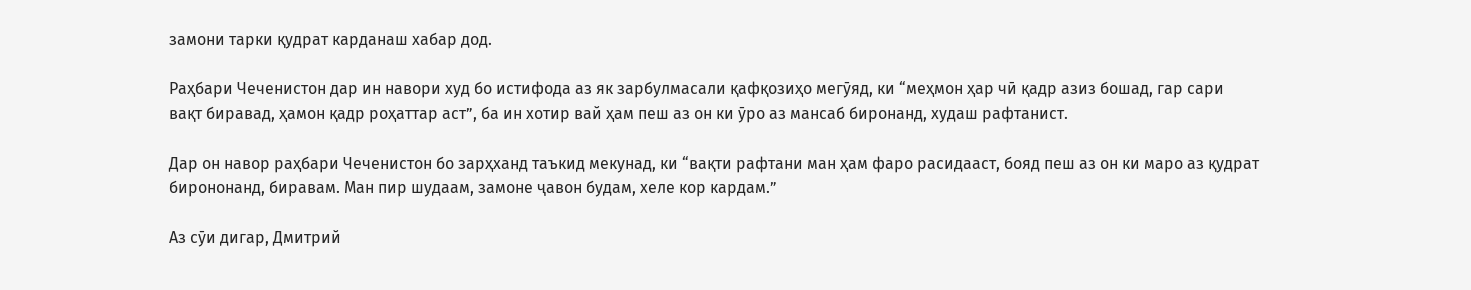замони тарки қудрат карданаш хабар дод.

Раҳбари Чеченистон дар ин навори худ бо истифода аз як зарбулмасали қафқозиҳо мегӯяд, ки “меҳмон ҳар чӣ қадр азиз бошад, гар сари вақт биравад, ҳамон қадр роҳаттар аст”, ба ин хотир вай ҳам пеш аз он ки ӯро аз мансаб биронанд, худаш рафтанист.

Дар он навор раҳбари Чеченистон бо зарҳханд таъкид мекунад, ки “вақти рафтани ман ҳам фаро расидааст, бояд пеш аз он ки маро аз қудрат бирононанд, биравам. Ман пир шудаам, замоне ҷавон будам, хеле кор кардам.”

Аз сӯи дигар, Дмитрий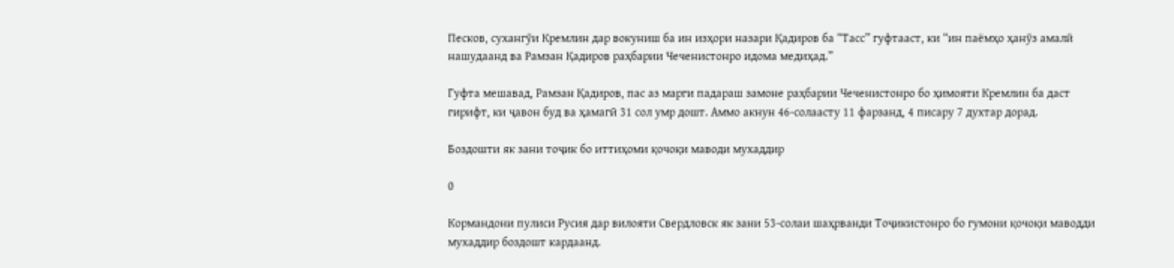Песков, сухангӯи Кремлин дар вокуниш ба ин изҳори назари Қадиров ба “Тасс” гуфтааст, ки “ин паёмҳо ҳанӯз амалӣ нашудаанд ва Рамзан Қадиров раҳбарии Чеченистонро идома медиҳад.”

Гуфта мешавад, Рамзан Қадиров, пас аз марги падараш замоне раҳбарии Чеченистонро бо ҳимояти Кремлин ба даст гирифт, ки ҷавон буд ва ҳамагӣ 31 сол умр дошт. Аммо акнун 46-солаасту 11 фарзанд, 4 писару 7 духтар дорад.

Боздошти як зани тоҷик бо иттиҳоми қочоқи маводи мухаддир

0

Кормандони пулиси Русия дар вилояти Свердловск як зани 53-солаи шаҳрванди Тоҷикистонро бо гумони қочоқи маводди мухаддир боздошт кардаанд.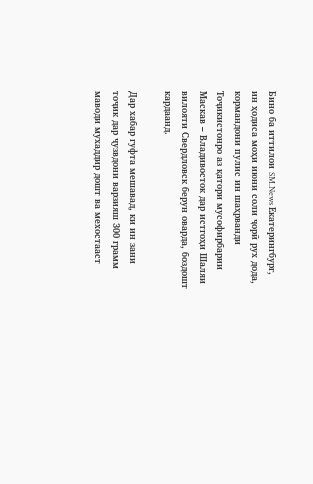Бино ба иттилои SM.News Екатерингбург, ин ҳодиса моҳи июни соли ҷорӣ рух дода, кормандони пулис ин шаҳрванди Тоҷикистонро аз қатори мусофирбарии Маскав – Владивосток дар истгоҳи Шаляи вилояти Свердловск берун оварда, боздошт кардаанд.

Дар хабар гуфта мешавад, ки ин зани тоҷик дар ҷузвдони варзияш 300 грамм маводи мухаддир дошт ва мехостааст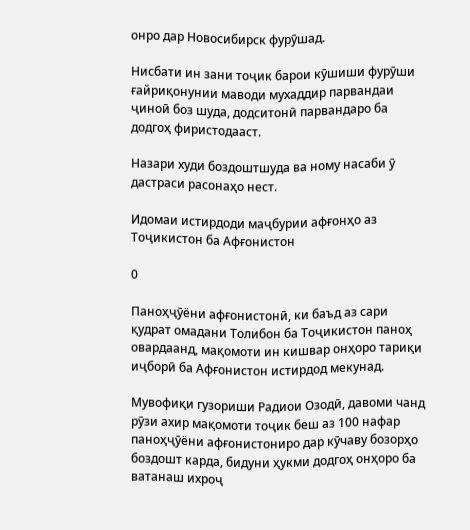онро дар Новосибирск фурӯшад.

Нисбати ин зани тоҷик барои кӯшиши фурӯши ғайриқонунии маводи мухаддир парвандаи ҷиноӣ боз шуда, додситонӣ парвандаро ба додгоҳ фиристодааст.

Назари худи боздоштшуда ва ному насаби ӯ дастраси расонаҳо нест.

Идомаи истирдоди маҷбурии афғонҳо аз Тоҷикистон ба Афғонистон

0

Паноҳҷӯёни афғонистонӣ, ки баъд аз сари қудрат омадани Толибон ба Тоҷикистон паноҳ овардаанд, мақомоти ин кишвар онҳоро тариқи иҷборӣ ба Афғонистон истирдод мекунад.

Мувофиқи гузориши Радиои Озодӣ, давоми чанд рӯзи ахир мақомоти тоҷик беш аз 100 нафар паноҳҷӯёни афғонистониро дар кӯчаву бозорҳо боздошт карда, бидуни ҳукми додгоҳ онҳоро ба ватанаш ихроҷ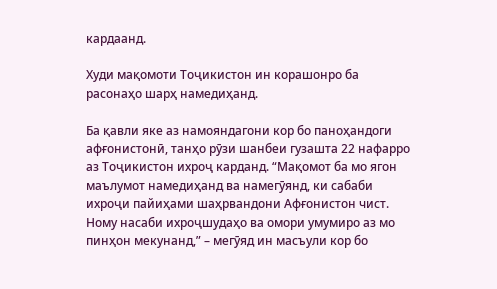кардаанд.

Худи мақомоти Тоҷикистон ин корашонро ба расонаҳо шарҳ намедиҳанд.

Ба қавли яке аз намояндагони кор бо паноҳандоги афғонистонӣ, танҳо рӯзи шанбеи гузашта 22 нафарро аз Тоҷикистон ихроҷ карданд. “Мақомот ба мо ягон маълумот намедиҳанд ва намегӯянд, ки сабаби ихроҷи пайиҳами шаҳрвандони Афғонистон чист. Ному насаби ихроҷшудаҳо ва омори умумиро аз мо пинҳон мекунанд,” – мегӯяд ин масъули кор бо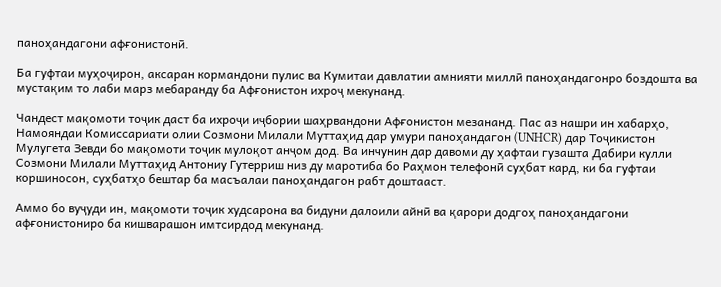паноҳандагони афғонистонӣ.

Ба гуфтаи муҳоҷирон, аксаран кормандони пулис ва Кумитаи давлатии амнияти миллӣ паноҳандагонро боздошта ва мустақим то лаби марз мебаранду ба Афғонистон ихроҷ мекунанд.

Чандест мақомоти тоҷик даст ба ихроҷи иҷбории шаҳрвандони Афғонистон мезананд. Пас аз нашри ин хабарҳо, Намояндаи Комиссариати олии Созмони Милали Муттаҳид дар умури паноҳандагон (UNHCR) дар Тоҷикистон Мулугета Зевди бо мақомоти тоҷик мулоқот анҷом дод. Ва инчунин дар давоми ду ҳафтаи гузашта Дабири кулли Созмони Милали Муттаҳид Антониу Гутерриш низ ду маротиба бо Раҳмон телефонӣ суҳбат кард, ки ба гуфтаи коршиносон, суҳбатҳо бештар ба масъалаи паноҳандагон рабт доштааст.

Аммо бо вуҷуди ин, мақомоти тоҷик худсарона ва бидуни далоили айнӣ ва қарори додгоҳ паноҳандагони афғонистониро ба кишварашон имтсирдод мекунанд.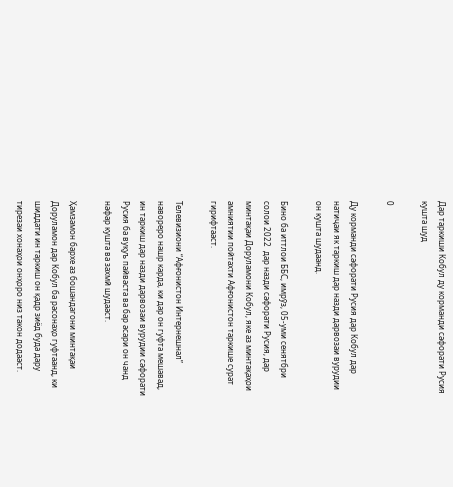Дар таркиши Кобул ду корманди сафорати Русия кушта шуд

0

Ду корманди сафорати Русия дар Кобул дар натиҷаи як таркиш дар назди дарвозаи вурудии он кушта шудаанд.

Бино ба иттлои ББС, имрӯз, 05-уми сенятбри солои 2022  дар назди сафорати Русия, дар минтақаи Доруламони Кобул, яке аз минтақаҳои амниятии пойтахти Афғонистон таркише сурат гирифтааст.

Телевизиони “Афғонистон Интернешнал” навореро нашр карда, ки дар он гуфта мешавад, ин таркиш дар назди дарвозаи вурудии сафорати Русия ба вуқуъ пайваста ва бар асари он чанд нафар кушта ва захмӣ шудааст.

Ҳамзамон бархе аз бошандагони минтақаи Доруламон дар Кобул ба расонаҳо гуфтаанд, ки шиддати ин таркиш он қадр зиёд буда дару тирезаи хонаҳои онҳоро низ такон додааст.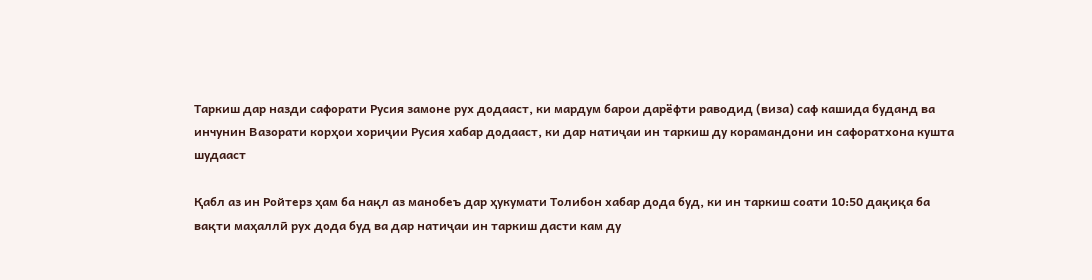Таркиш дар назди сафорати Русия замоне рух додааст, ки мардум барои дарёфти раводид (виза) саф кашида буданд ва инчунин Вазорати корҳои хориҷии Русия хабар додааст, ки дар натиҷаи ин таркиш ду корамандони ин сафоратхона кушта шудааст

Қабл аз ин Ройтерз ҳам ба нақл аз манобеъ дар ҳукумати Толибон хабар дода буд, ки ин таркиш соати 10:50 дақиқа ба вақти маҳаллӣ рух дода буд ва дар натиҷаи ин таркиш дасти кам ду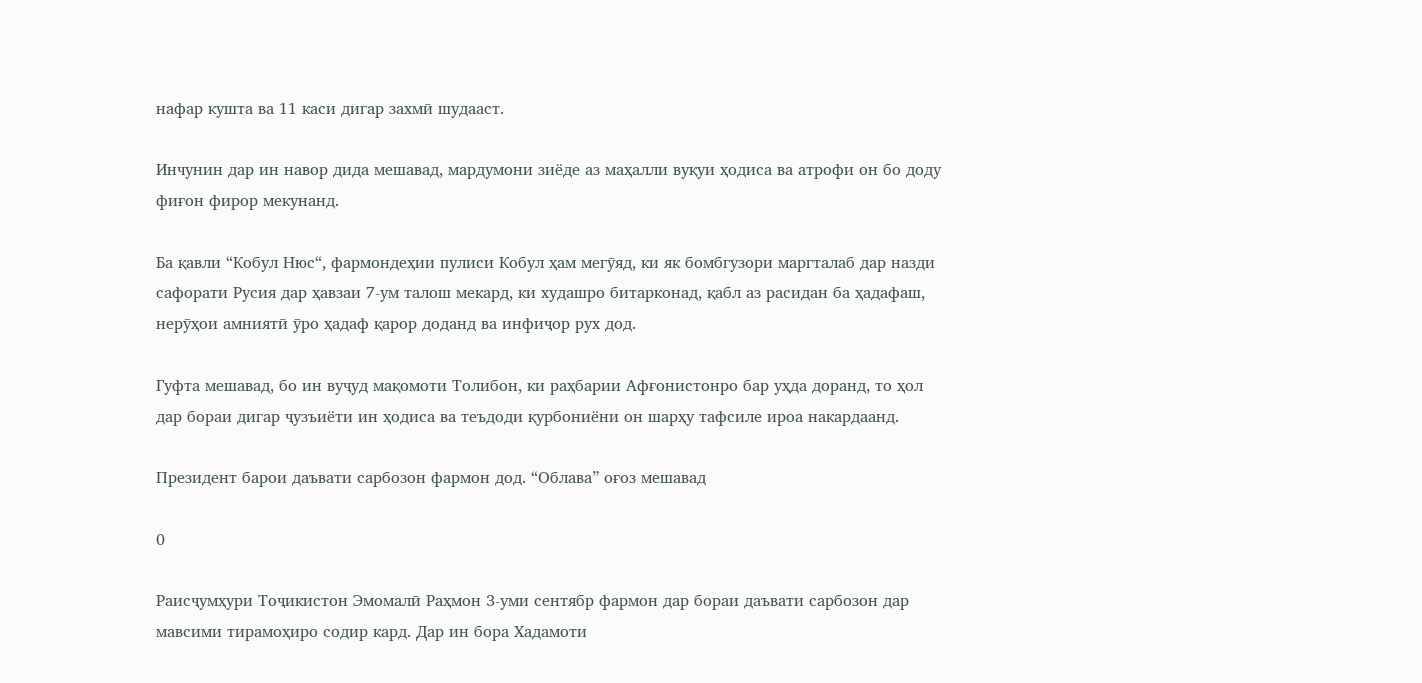нафар кушта ва 11 каси дигар захмӣ шудааст.

Инчунин дар ин навор дида мешавад, мардумони зиёде аз маҳалли вуқуи ҳодиса ва атрофи он бо доду фиғон фирор мекунанд.

Ба қавли “Кобул Нюс“, фармондеҳии пулиси Кобул ҳам мегӯяд, ки як бомбгузори маргталаб дар назди сафорати Русия дар ҳавзаи 7-ум талош мекард, ки худашро битарконад, қабл аз расидан ба ҳадафаш, нерӯҳои амниятӣ ӯро ҳадаф қарор доданд ва инфиҷор рух дод.

Гуфта мешавад, бо ин вуҷуд мақомоти Толибон, ки раҳбарии Афғонистонро бар уҳда доранд, то ҳол дар бораи дигар ҷузъиёти ин ҳодиса ва теъдоди қурбониёни он шарҳу тафсиле ироа накардаанд.

Президент барои даъвати сарбозон фармон дод. “Облава” оғоз мешавад

0

Раисҷумҳури Тоҷикистон Эмомалӣ Раҳмон 3-уми сентябр фармон дар бораи даъвати сарбозон дар мавсими тирамоҳиро содир кард. Дар ин бора Хадамоти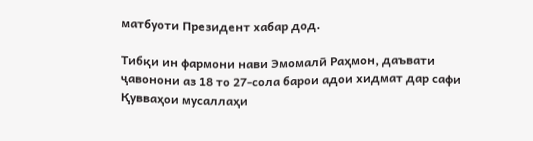матбуоти Президент хабар дод.

Тибқи ин фармони нави Эмомалӣ Раҳмон, даъвати ҷавонони аз 18 то 27-сола барои адои хидмат дар сафи Қувваҳои мусаллаҳи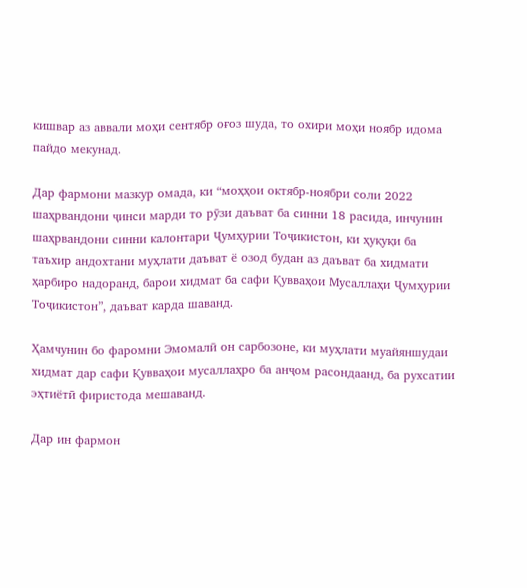кишвар аз аввали моҳи сентябр оғоз шуда, то охири моҳи ноябр идома пайдо мекунад.

Дар фармони мазкур омада, ки “моҳҳои октябр-ноябри соли 2022 шаҳрвандони ҷинси марди то рӯзи даъват ба синни 18 расида, инчунин шаҳрвандони синни калонтари Ҷумҳурии Тоҷикистон, ки ҳуқуқи ба таъхир андохтани муҳлати даъват ё озод будан аз даъват ба хидмати ҳарбиро надоранд, барои хидмат ба сафи Қувваҳои Мусаллаҳи Ҷумҳурии Тоҷикистон”, даъват карда шаванд.

Ҳамчунин бо фаромни Эмомалӣ он сарбозоне, ки муҳлати муайяншудаи хидмат дар сафи Қувваҳои мусаллаҳро ба анҷом расондаанд, ба рухсатии эҳтиётӣ фиристода мешаванд.

Дар ин фармон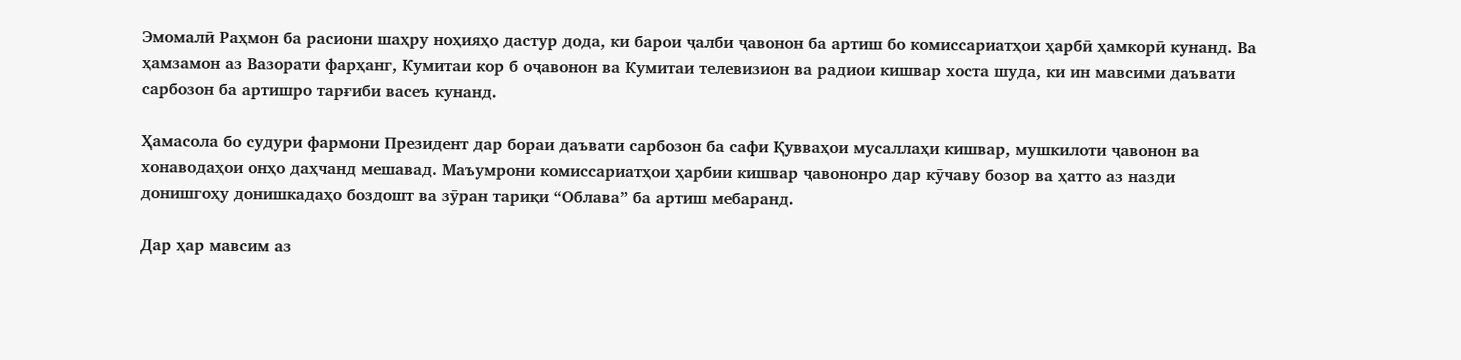Эмомалӣ Раҳмон ба расиони шаҳру ноҳияҳо дастур дода, ки барои ҷалби ҷавонон ба артиш бо комиссариатҳои ҳарбӣ ҳамкорӣ кунанд. Ва ҳамзамон аз Вазорати фарҳанг, Кумитаи кор б оҷавонон ва Кумитаи телевизион ва радиои кишвар хоста шуда, ки ин мавсими даъвати сарбозон ба артишро тарғиби васеъ кунанд.

Ҳамасола бо судури фармони Президент дар бораи даъвати сарбозон ба сафи Қувваҳои мусаллаҳи кишвар, мушкилоти ҷавонон ва хонаводаҳои онҳо даҳчанд мешавад. Маъумрони комиссариатҳои ҳарбии кишвар ҷавононро дар кӯчаву бозор ва ҳатто аз назди донишгоҳу донишкадаҳо боздошт ва зӯран тариқи “Облава” ба артиш мебаранд.

Дар ҳар мавсим аз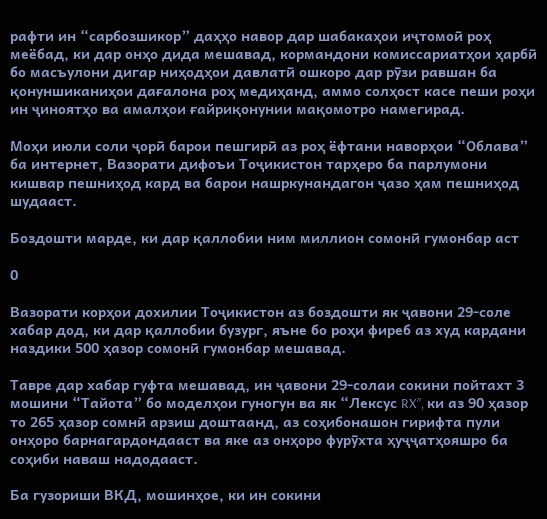рафти ин “сарбозшикор” даҳҳо навор дар шабакаҳои иҷтомоӣ роҳ меёбад, ки дар онҳо дида мешавад, кормандони комиссариатҳои ҳарбӣ бо масъулони дигар ниҳодҳои давлатӣ ошкоро дар рӯзи равшан ба қонуншиканиҳои дағалона роҳ медиҳанд, аммо солҳост касе пеши роҳи ин ҷиноятҳо ва амалҳои ғайриқонунии мақомотро намегирад.

Моҳи июли соли ҷорӣ барои пешгирӣ аз роҳ ёфтани наворҳои “Облава” ба интернет, Вазорати дифоъи Тоҷикистон тарҳеро ба парлумони кишвар пешниҳод кард ва барои нашркунандагон ҷазо ҳам пешниҳод шудааст.

Боздошти марде, ки дар қаллобии ним миллион сомонӣ гумонбар аст

0

Вазорати корҳои дохилии Тоҷикистон аз боздошти як ҷавони 29-соле хабар дод, ки дар қаллобии бузург, яъне бо роҳи фиреб аз худ кардани наздики 500 ҳазор сомонӣ гумонбар мешавад.

Тавре дар хабар гуфта мешавад, ин ҷавони 29-солаи сокини пойтахт 3 мошини “Тайота” бо моделҳои гуногун ва як “Лексус RX”, ки аз 90 ҳазор то 265 ҳазор сомнӣ арзиш доштаанд, аз соҳибонашон гирифта пули онҳоро барнагардондааст ва яке аз онҳоро фурӯхта ҳуҷҷатҳояшро ба соҳиби наваш надодааст.

Ба гузориши ВКД, мошинҳое, ки ин сокини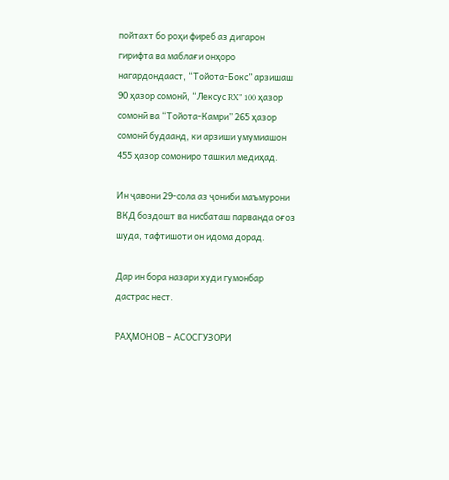пойтахт бо роҳи фиреб аз дигарон гирифта ва маблағи онҳоро нагардондааст, “Тойота-Бокс” арзишаш 90 ҳазор сомонӣ, “Лексус RX” 100 ҳазор сомонӣ ва “Тойота-Камри” 265 ҳазор сомонӣ будаанд, ки арзиши умумиашон 455 ҳазор сомониро ташкил медиҳад.

Ин ҷавони 29-сола аз ҷониби маъмурони ВКД боздошт ва нисбаташ парванда оғоз шуда, тафтишоти он идома дорад.

Дар ин бора назари худи гумонбар дастрас нест.

РАҲМОНОВ – АСОСГУЗОРИ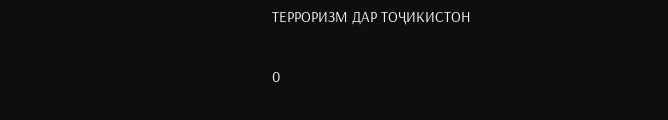ТЕРРОРИЗМ ДАР ТОҶИКИСТОН

0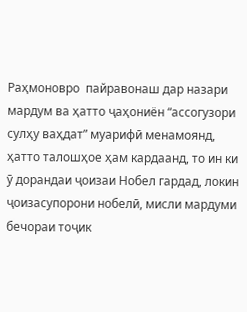Раҳмоновро  пайравонаш дар назари мардум ва ҳатто ҷаҳониён “ассогузори сулҳу ваҳдат” муарифӣ менамоянд, ҳатто талошҳое ҳам кардаанд, то ин ки ӯ дорандаи ҷоизаи Нобел гардад, локин ҷоизасупорони нобелӣ, мисли мардуми бечораи тоҷик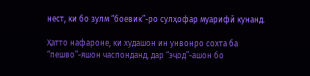нест, ки бо зулм “боевик”-ро сулҳофар муарифӣ кунанд.

Ҳатто нафароне, ки худашон ин унвонро сохта ба “пешво”-яшон часпонданд, дар “эҷод”-ашон бо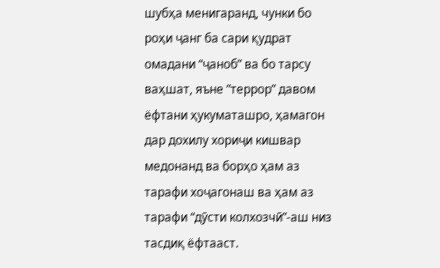шубҳа менигаранд, чунки бо роҳи ҷанг ба сари қудрат омадани “ҷаноб” ва бо тарсу ваҳшат, яъне ”террор” давом ёфтани ҳукуматашро, ҳамагон дар дохилу хориҷи кишвар медонанд ва борҳо ҳам аз тарафи хоҷагонаш ва ҳам аз тарафи “дӯсти колхозчӣ”-аш низ тасдиқ ёфтааст.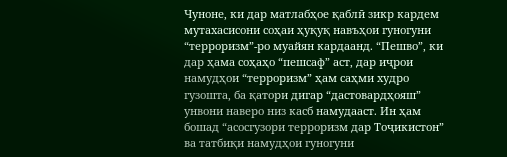Чуноне, ки дар матлабҳое қаблӣ зикр кардем мутахасисони соҳаи ҳуқуқ навъҳои гуногуни “терроризм”-ро муайян кардаанд. “Пешво”, ки дар ҳама соҳаҳо “пешсаф” аст, дар иҷрои намудҳои “терроризм” ҳам саҳми худро гузошта, ба қатори дигар “дастовардҳояш” унвони наверо низ касб намудааст. Ин ҳам бошад “асосгузори терроризм дар Тоҷикистон” ва татбиқи намудҳои гуногуни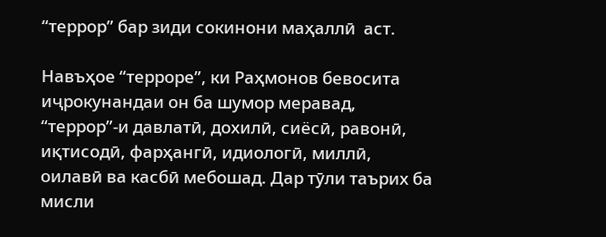“террор” бар зиди сокинони маҳаллӣ  аст.

Навъҳое “терроре”, ки Раҳмонов бевосита иҷрокунандаи он ба шумор меравад, “террор”-и давлатӣ, дохилӣ, сиёсӣ, равонӣ, иқтисодӣ, фарҳангӣ, идиологӣ, миллӣ, оилавӣ ва касбӣ мебошад. Дар тӯли таърих ба мисли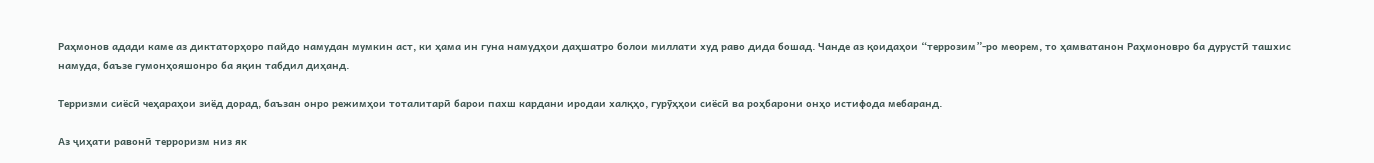Раҳмонов адади каме аз диктаторҳоро пайдо намудан мумкин аст, ки ҳама ин гуна намудҳои даҳшатро болои миллати худ раво дида бошад. Чанде аз қоидаҳои “террозим”-ро меорем, то ҳамватанон Раҳмоновро ба дурустӣ ташхис намуда, баъзе гумонҳояшонро ба яқин табдил диҳанд.

Терризми сиёсӣ чеҳараҳои зиёд дорад, баъзан онро режимҳои тоталитарӣ барои пахш кардани иродаи халқҳо, гурӯҳҳои сиёсӣ ва роҳбарони онҳо истифода мебаранд.

Аз ҷиҳати равонӣ терроризм низ як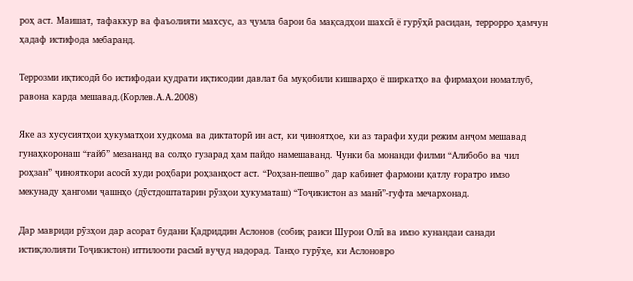роҳ аст. Маишат, тафаккур ва фаъолияти махсус, аз ҷумла барои ба мақсадҳои шахсӣ ё гурӯҳӣ расидан, террорро ҳамчун ҳадаф истифода мебаранд.

Террозми иқтисодӣ бо истифодаи қудрати иқтисодии давлат ба муқобили кишварҳо ё ширкатҳо ва фирмаҳои номатлуб, равона карда мешавад.(Корлев.А.А.2008)

Яке аз хусусиятҳои ҳукуматҳои худкома ва диктаторӣ ин аст, ки ҷиноятҳое, ки аз тарафи худи режим анҷом мешавад гунаҳкоронаш “ғайб” мезананд ва солҳо гузарад ҳам пайдо намешаванд. Чунки ба монанди филми “Алибобо ва чил роҳзан” ҷинояткори асосӣ худи роҳбари роҳзанҳост аст. “Роҳзан-пешво” дар кабинет фармони қатлу ғоратро имзо мекунаду ҳангоми ҷашнҳо (дӯстдоштатарин рӯзҳои ҳукуматаш) “Тоҷикистон аз манӣ”-гуфта мечархонад.

Дар мавриди рӯзҳои дар асорат будани Қадриддин Аслонов (собиқ раиси Шурои Олӣ ва имзо кунандаи санади истиқлолияти Тоҷикистон) иттилооти расмӣ вуҷуд надорад. Танҳо гурӯҳе, ки Аслоновро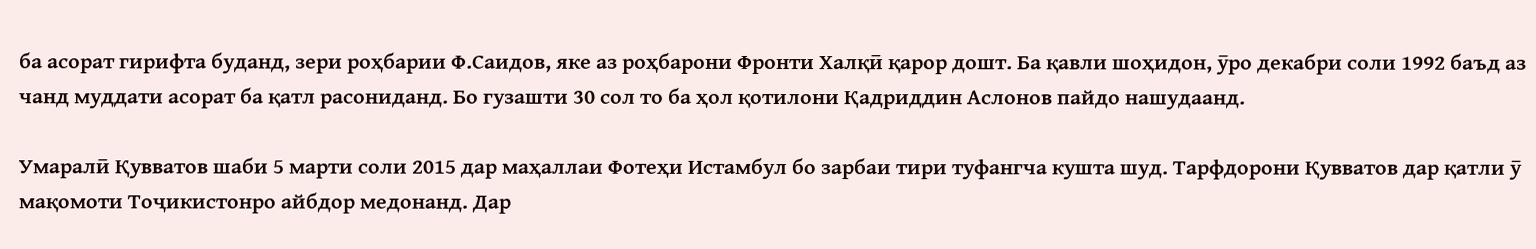ба асорат гирифта буданд, зери роҳбарии Ф.Саидов, яке аз роҳбарони Фронти Халқӣ қарор дошт. Ба қавли шоҳидон, ӯро декабри соли 1992 баъд аз  чанд муддати асорат ба қатл расониданд. Бо гузашти 30 сол то ба ҳол қотилони Қадриддин Аслонов пайдо нашудаанд.

Умаралӣ Қувватов шаби 5 марти соли 2015 дар маҳаллаи Фотеҳи Истамбул бо зарбаи тири туфангча кушта шуд. Тарфдорони Қувватов дар қатли ӯ мақомоти Тоҷикистонро айбдор медонанд. Дар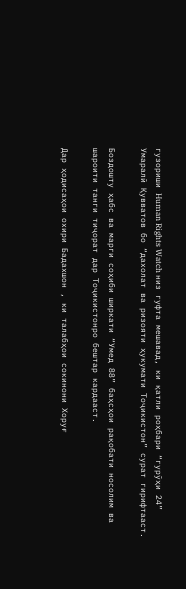гузориши Human Rights Watch низ гуфта мешавад, ки қатли роҳбари “гурӯҳи 24” Умаралӣ Қувватов бо “дахолат ва ризояти ҳукумати Тоҷикистон” сурат гирифтааст.

Боздошту ҳабс ва марги соҳиби ширкати “Умед 88” баҳсҳои рақобати носолим ва шароити танги тиҷорат дар Тоҷикистонро бештар кардааст.

Дар ҳодисаҳои охири Бадахшон , ки талабҳои сокинони Хоруғ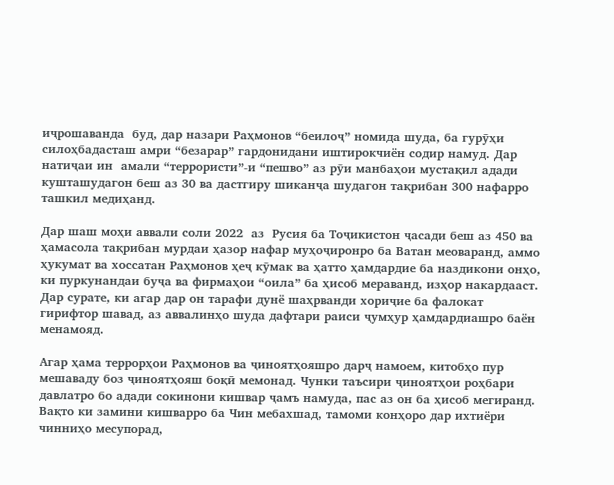иҷрошаванда  буд, дар назари Раҳмонов “беилоҷ” номида шуда, ба гурӯҳи силоҳбадасташ амри “безарар” гардонидани иштирокчиён содир намуд. Дар натиҷаи ин  амали “террористи”-и “пешво” аз рӯи манбаҳои мустақил адади кушташудагон беш аз 30 ва дастгиру шиканҷа шудагон тақрибан 300 нафарро ташкил медиҳанд.

Дар шаш моҳи аввали соли 2022  аз  Русия ба Тоҷикистон ҷасади беш аз 450 ва ҳамасола тақрибан мурдаи ҳазор нафар муҳоҷиронро ба Ватан меоваранд, аммо ҳукумат ва хоссатан Раҳмонов ҳеҷ кӯмак ва ҳатто ҳамдардие ба наздикони онҳо, ки пуркунандаи буҷа ва фирмаҳои “оила” ба ҳисоб мераванд, изҳор накардааст. Дар сурате, ки агар дар он тарафи дунё шаҳрванди хориҷие ба фалокат гирифтор шавад, аз аввалинҳо шуда дафтари раиси ҷумҳур ҳамдардиашро баён менамояд.

Агар ҳама террорҳои Раҳмонов ва ҷиноятҳояшро дарҷ намоем, китобҳо пур мешаваду боз ҷиноятҳояш боқӣ мемонад. Чунки таъсири ҷиноятҳои роҳбари давлатро бо адади сокинони кишвар ҷамъ намуда, пас аз он ба ҳисоб мегиранд. Вақто ки замини кишварро ба Чин мебахшад, тамоми конҳоро дар ихтиёри чинниҳо месупорад,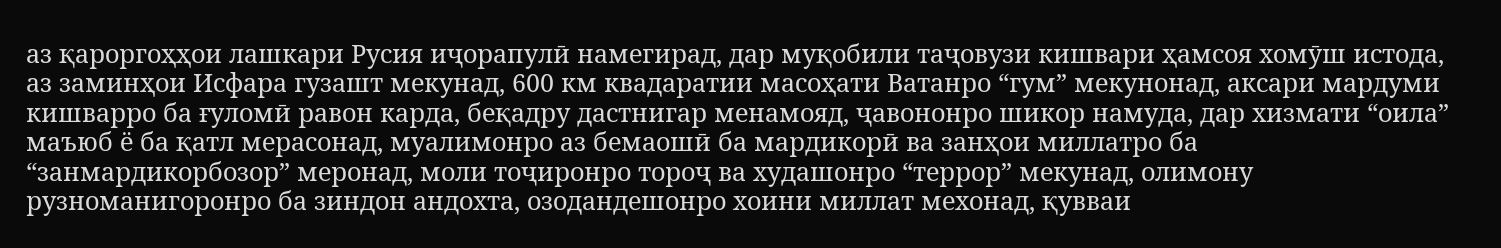аз қароргоҳҳои лашкари Русия иҷорапулӣ намегирад, дар муқобили таҷовузи кишвари ҳамсоя хомӯш истода, аз заминҳои Исфара гузашт мекунад, 600 км квадаратии масоҳати Ватанро “гум” мекунонад, аксари мардуми кишварро ба ғуломӣ равон карда, беқадру дастнигар менамояд, ҷавононро шикор намуда, дар хизмати “оила” маъюб ё ба қатл мерасонад, муалимонро аз бемаошӣ ба мардикорӣ ва занҳои миллатро ба “занмардикорбозор” меронад, моли тоҷиронро тороҷ ва худашонро “террор” мекунад, олимону рузноманигоронро ба зиндон андохта, озодандешонро хоини миллат мехонад, қувваи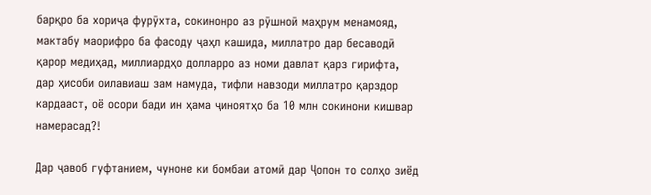барқро ба хориҷа фурӯхта, сокинонро аз рӯшноӣ маҳрум менамояд, мактабу маорифро ба фасоду ҷаҳл кашида, миллатро дар бесаводӣ қарор медиҳад, миллиардҳо долларро аз номи давлат қарз гирифта, дар ҳисоби оилавиаш зам намуда, тифли навзоди миллатро қарздор кардааст, оё осори бади ин ҳама ҷиноятҳо ба 10 млн сокинони кишвар намерасад?!

Дар ҷавоб гуфтанием, чуноне ки бомбаи атомӣ дар Ҷопон то солҳо зиёд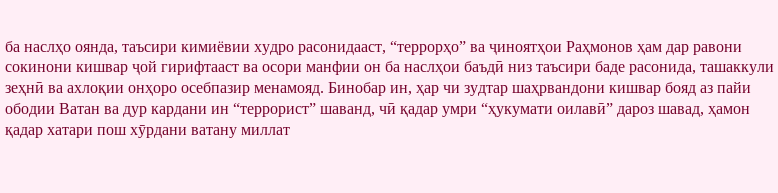ба наслҳо оянда, таъсири кимиёвии худро расонидааст, “террорҳо” ва ҷиноятҳои Раҳмонов ҳам дар равони сокинони кишвар ҷой гирифтааст ва осори манфии он ба наслҳои баъдӣ низ таъсири баде расонида, ташаккули зеҳнӣ ва ахлоқии онҳоро осебпазир менамояд. Бинобар ин, ҳар чи зудтар шаҳрвандони кишвар бояд аз пайи ободии Ватан ва дур кардани ин “террорист” шаванд, чӣ қадар умри “ҳукумати оилавӣ” дароз шавад, ҳамон қадар хатари пош хӯрдани ватану миллат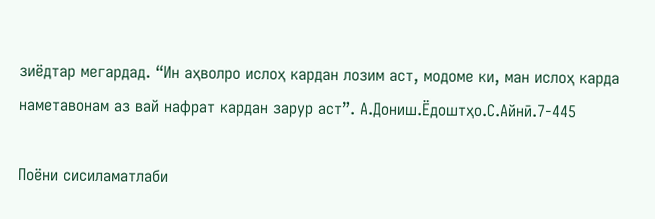зиёдтар мегардад. “Ин аҳволро ислоҳ кардан лозим аст, модоме ки, ман ислоҳ карда наметавонам аз вай нафрат кардан зарур аст”. А.Дониш.Ёдоштҳо.С.Айнӣ.7-445

Поёни сисиламатлаби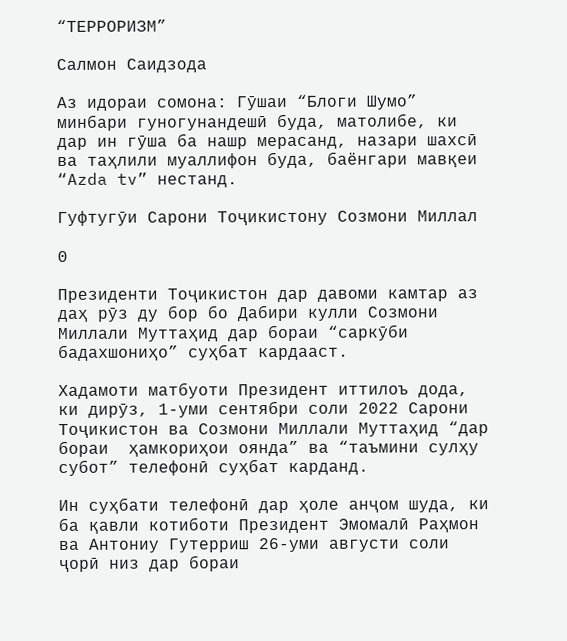“ТЕРРОРИЗМ”

Салмон Саидзода

Аз идораи сомона: Гӯшаи “Блоги Шумо” минбари гуногунандешӣ буда, матолибе, ки дар ин гӯша ба нашр мерасанд, назари шахсӣ ва таҳлили муаллифон буда, баёнгари мавқеи “Azda tv” нестанд.

Гуфтугӯи Сарони Тоҷикистону Созмони Миллал

0

Президенти Тоҷикистон дар давоми камтар аз даҳ рӯз ду бор бо Дабири кулли Созмони Миллали Муттаҳид дар бораи “саркӯби бадахшониҳо” суҳбат кардааст.

Хадамоти матбуоти Президент иттилоъ дода, ки дирӯз, 1-уми сентябри соли 2022 Сарони Тоҷикистон ва Созмони Миллали Муттаҳид “дар бораи  ҳамкориҳои оянда” ва “таъмини сулҳу субот” телефонӣ суҳбат карданд.

Ин суҳбати телефонӣ дар ҳоле анҷом шуда, ки ба қавли котиботи Президент Эмомалӣ Раҳмон ва Антониу Гутерриш 26-уми августи соли ҷорӣ низ дар бораи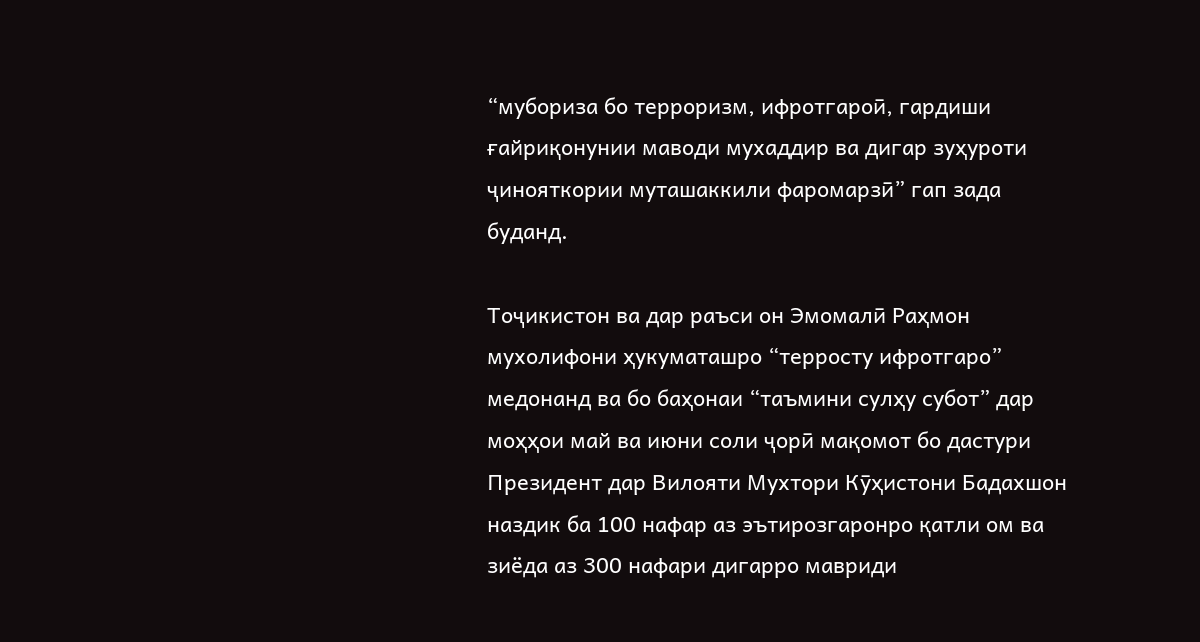“мубориза бо терроризм, ифротгароӣ, гардиши ғайриқонунии маводи мухаддир ва дигар зуҳуроти ҷинояткории муташаккили фаромарзӣ” гап зада буданд.

Тоҷикистон ва дар раъси он Эмомалӣ Раҳмон мухолифони ҳукуматашро “терросту ифротгаро” медонанд ва бо баҳонаи “таъмини сулҳу субот” дар моҳҳои май ва июни соли ҷорӣ мақомот бо дастури Президент дар Вилояти Мухтори Кӯҳистони Бадахшон наздик ба 100 нафар аз эътирозгаронро қатли ом ва зиёда аз 300 нафари дигарро мавриди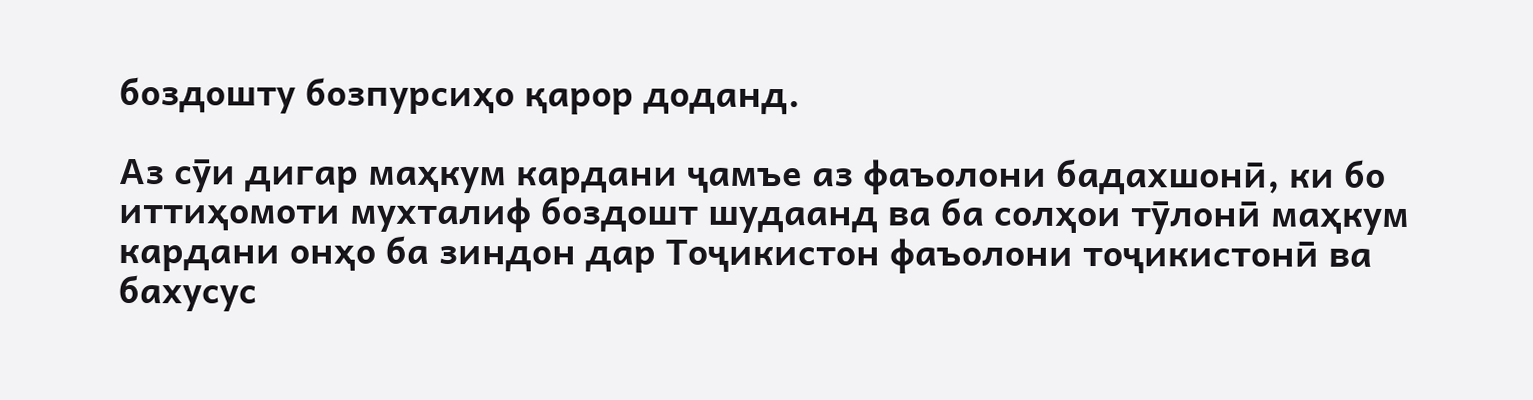боздошту бозпурсиҳо қарор доданд.

Аз сӯи дигар маҳкум кардани ҷамъе аз фаъолони бадахшонӣ, ки бо иттиҳомоти мухталиф боздошт шудаанд ва ба солҳои тӯлонӣ маҳкум кардани онҳо ба зиндон дар Тоҷикистон фаъолони тоҷикистонӣ ва бахусус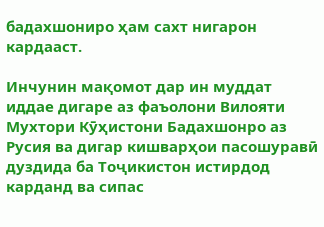бадахшониро ҳам сахт нигарон кардааст.

Инчунин мақомот дар ин муддат иддае дигаре аз фаъолони Вилояти Мухтори Кӯҳистони Бадахшонро аз Русия ва дигар кишварҳои пасошуравӣ дуздида ба Тоҷикистон истирдод карданд ва сипас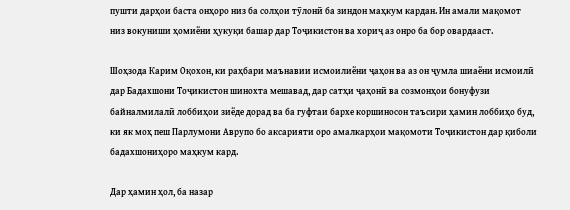пушти дарҳои баста онҳоро низ ба солҳои тӯлонӣ ба зиндон маҳкум кардан. Ин амали мақомот низ вокуниши ҳомиёни ҳукуқи башар дар Тоҷикистон ва хориҷ аз онро ба бор овардааст.

Шоҳзода Карим Оқохон, ки раҳбари маънавии исмоилиёни ҷаҳон ва аз он ҷумла шиаёни исмоилӣ дар Бадахшони Тоҷикистон шинохта мешавад, дар сатҳи ҷаҳонӣ ва созмонҳои бонуфузи байналмилалӣ лоббиҳои зиёде дорад ва ба гуфтаи бархе коршиносон таъсири ҳамин лоббиҳо буд, ки як моҳ пеш Парлумони Аврупо бо аксарияти оро амалкарҳои мақомоти Тоҷикистон дар қиболи бадахшониҳоро маҳкум кард.

Дар ҳамин ҳол, ба назар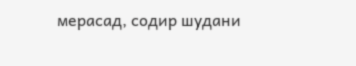мерасад, содир шудани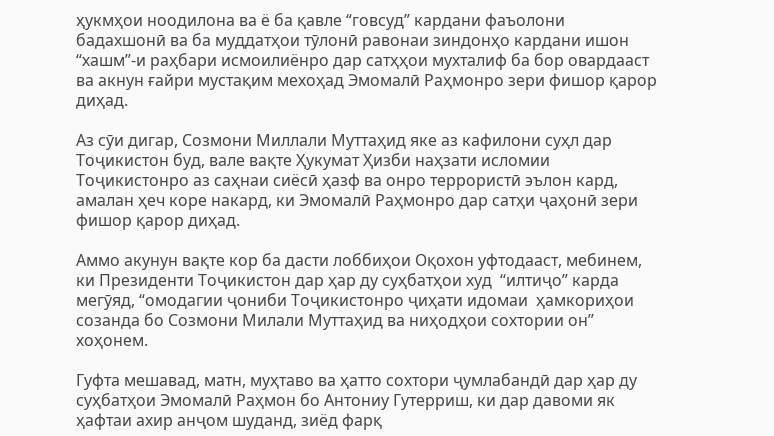ҳукмҳои ноодилона ва ё ба қавле “говсуд” кардани фаъолони бадахшонӣ ва ба муддатҳои тӯлонӣ равонаи зиндонҳо кардани ишон “хашм”-и раҳбари исмоилиёнро дар сатҳҳои мухталиф ба бор овардааст ва акнун ғайри мустақим мехоҳад Эмомалӣ Раҳмонро зери фишор қарор диҳад.

Аз сӯи дигар, Созмони Миллали Муттаҳид яке аз кафилони суҳл дар Тоҷикистон буд, вале вақте Ҳукумат Ҳизби наҳзати исломии Тоҷикистонро аз саҳнаи сиёсӣ ҳазф ва онро террористӣ эълон кард, амалан ҳеч коре накард, ки Эмомалӣ Раҳмонро дар сатҳи ҷаҳонӣ зери фишор қарор диҳад.

Аммо акунун вақте кор ба дасти лоббиҳои Оқохон уфтодааст, мебинем, ки Президенти Тоҷикистон дар ҳар ду суҳбатҳои худ  “илтиҷо” карда мегӯяд, “омодагии ҷониби Тоҷикистонро ҷиҳати идомаи  ҳамкориҳои созанда бо Созмони Милали Муттаҳид ва ниҳодҳои сохтории он” хоҳонем.

Гуфта мешавад, матн, муҳтаво ва ҳатто сохтори ҷумлабандӣ дар ҳар ду суҳбатҳои Эмомалӣ Раҳмон бо Антониу Гутерриш, ки дар давоми як ҳафтаи ахир анҷом шуданд, зиёд фарқ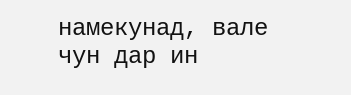намекунад, вале чун дар ин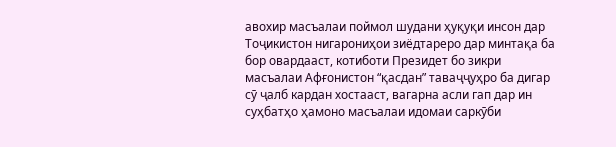авохир масъалаи поймол шудани ҳуқуқи инсон дар Тоҷикистон нигарониҳои зиёдтареро дар минтақа ба бор овардааст, котиботи Президет бо зикри масъалаи Афғонистон “қасдан” таваҷҷуҳро ба дигар сӯ ҷалб кардан хостааст, вагарна асли гап дар ин суҳбатҳо ҳамоно масъалаи идомаи саркӯби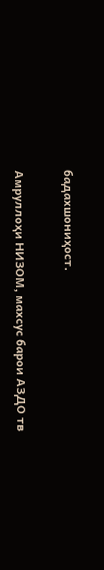бадахшониҳост.

Амруллоҳи НИЗОМ, махсус барои АЗДО тв